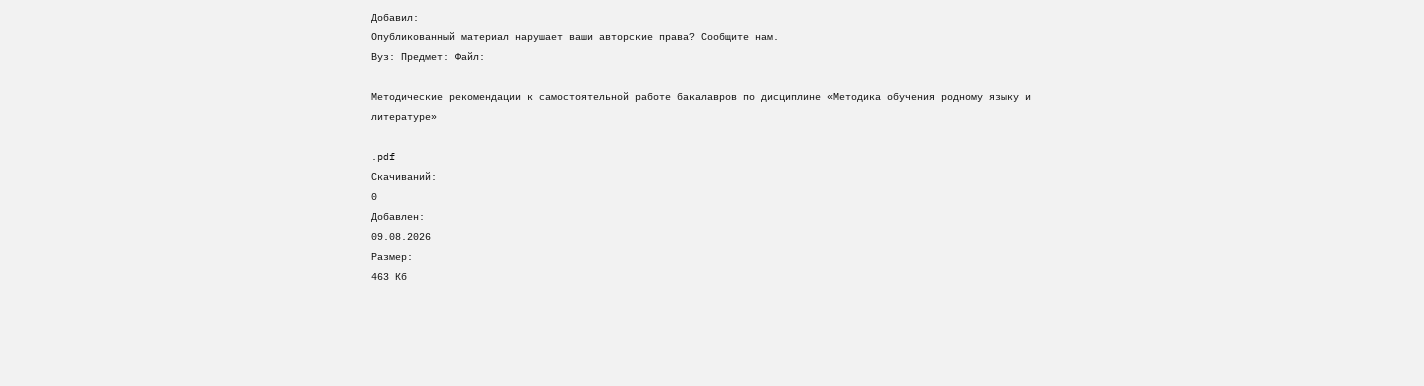Добавил:
Опубликованный материал нарушает ваши авторские права? Сообщите нам.
Вуз: Предмет: Файл:

Методические рекомендации к самостоятельной работе бакалавров по дисциплине «Методика обучения родному языку и литературе»

.pdf
Скачиваний:
0
Добавлен:
09.08.2026
Размер:
463 Кб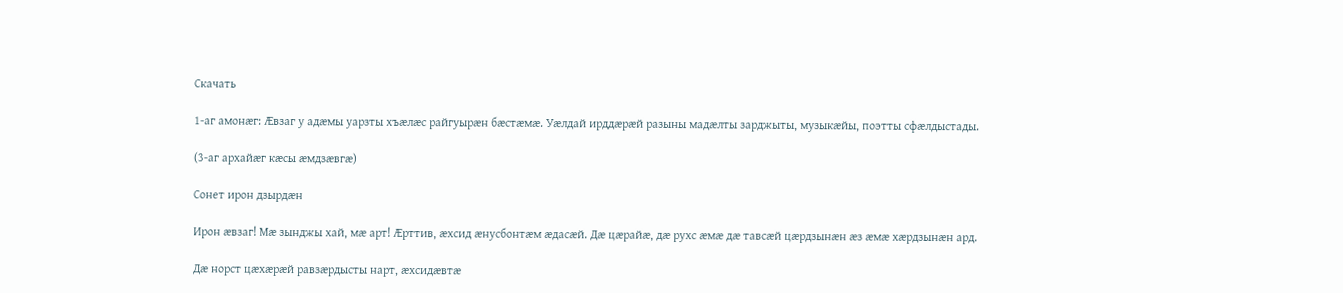Скачать

1-аг амонæг: Æвзаг у адæмы уарзты хъæлæс райгуырæн бæстæмæ. Уæлдай ирддæрæй разыны мадæлты зарджыты, музыкæйы, поэтты сфæлдыстады.

(3-аг архайæг кæсы æмдзæвгæ)

Сонет ирон дзырдæн

Ирон æвзаг! Мæ зынджы хай, мæ арт! Æрттив, æхсид æнусбонтæм æдасæй. Дæ цæрайæ, дæ рухс æмæ дæ тавсæй цæрдзынæн æз æмæ хæрдзынæн ард.

Дæ норст цæхæрæй равзæрдысты нарт, æхсидæвтæ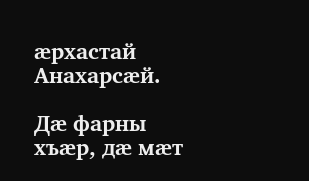æрхастай Анахарсæй.

Дæ фарны хъæр, дæ мæт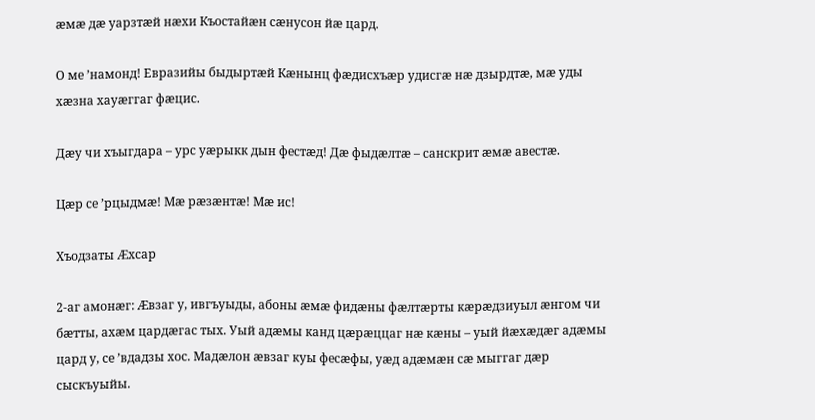æмæ дæ уарзтæй нæхи Къостайæн сæнусон йæ цард.

О ме ’намонд! Евразийы быдыртæй Кæнынц фæдисхъæр удисгæ нæ дзырдтæ, мæ уды хæзна хауæггаг фæцис.

Дæу чи хъыгдара – урс уæрыкк дын фестæд! Дæ фыдæлтæ – санскрит æмæ авестæ.

Цæр се ’рцыдмæ! Мæ рæзæнтæ! Мæ ис!

Хъодзаты Æхсар

2-аг амонæг: Æвзаг у, ивгъуыды, абоны æмæ фидæны фæлтæрты кæрæдзиуыл æнгом чи бæтты, ахæм цардæгас тых. Уый адæмы канд цæрæццаг нæ кæны – уый йæхæдæг адæмы цард у, се ’вдадзы хос. Мадæлон æвзаг куы фесæфы, уæд адæмæн сæ мыггаг дæр сыскъуыйы.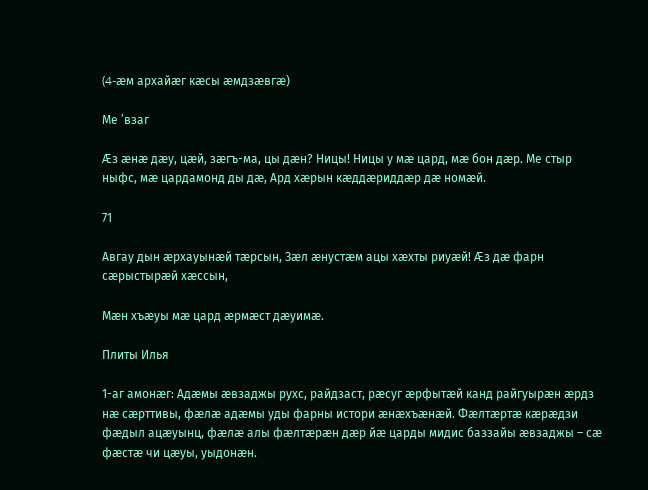(4-æм архайæг кæсы æмдзæвгæ)

Ме ’взаг

Æз æнæ дæу, цæй, зæгъ-ма, цы дæн? Ницы! Ницы у мæ цард, мæ бон дæр. Ме стыр ныфс, мæ цардамонд ды дæ, Ард хæрын кæддæриддæр дæ номæй.

71

Авгау дын æрхауынæй тæрсын, Зæл æнустæм ацы хæхты риуæй! Æз дæ фарн сæрыстырæй хæссын,

Мæн хъæуы мæ цард æрмæст дæуимæ.

Плиты Илья

1-аг амонæг: Адæмы æвзаджы рухс, райдзаст, рæсуг æрфытæй канд райгуырæн æрдз нæ сæрттивы, фæлæ адæмы уды фарны истори æнæхъæнæй. Фæлтæртæ кæрæдзи фæдыл ацæуынц, фæлæ алы фæлтæрæн дæр йæ царды мидис баззайы æвзаджы – сæ фæстæ чи цæуы, уыдонæн.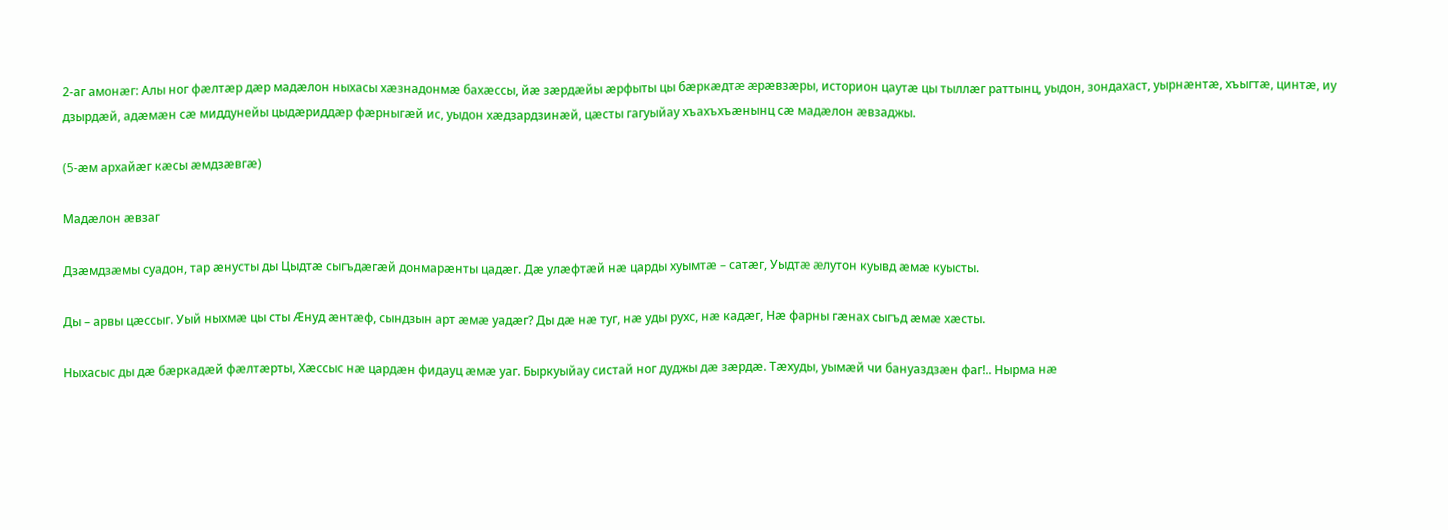2-аг амонæг: Алы ног фæлтæр дæр мадæлон ныхасы хæзнадонмæ бахæссы, йæ зæрдæйы æрфыты цы бæркæдтæ æрæвзæры, историон цаутæ цы тыллæг раттынц, уыдон, зондахаст, уырнæнтæ, хъыгтæ, цинтæ, иу дзырдæй, адæмæн сæ миддунейы цыдæриддæр фæрныгæй ис, уыдон хæдзардзинæй, цæсты гагуыйау хъахъхъæнынц сæ мадæлон æвзаджы.

(5-æм архайæг кæсы æмдзæвгæ)

Мадæлон æвзаг

Дзæмдзæмы суадон, тар æнусты ды Цыдтæ сыгъдæгæй донмарæнты цадæг. Дæ улæфтæй нæ царды хуымтæ – сатæг, Уыдтæ æлутон куывд æмæ куысты.

Ды – арвы цæссыг. Уый ныхмæ цы сты Æнуд æнтæф, сындзын арт æмæ уадæг? Ды дæ нæ туг, нæ уды рухс, нæ кадæг, Нæ фарны гæнах сыгъд æмæ хæсты.

Ныхасыс ды дæ бæркадæй фæлтæрты, Хæссыс нæ цардæн фидауц æмæ уаг. Быркуыйау систай ног дуджы дæ зæрдæ. Тæхуды, уымæй чи бануаздзæн фаг!.. Нырма нæ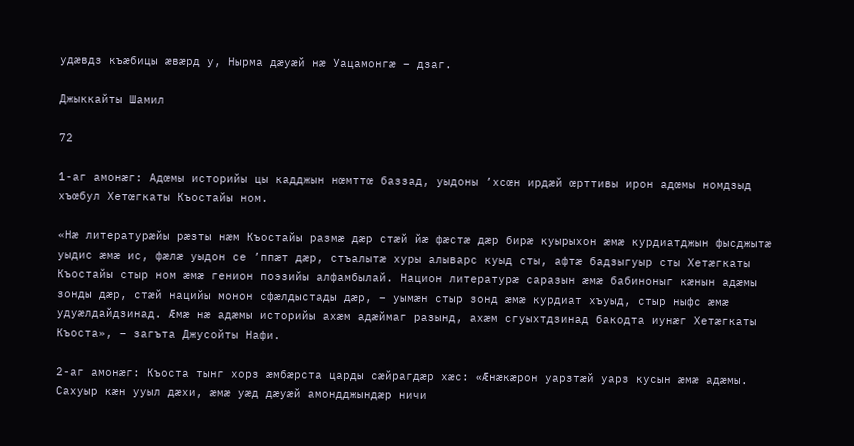удæвдз къæбицы æвæрд у, Нырма дæуæй нæ Уацамонгæ – дзаг.

Джыккайты Шамил

72

1-аг амонæг: Адœмы историйы цы кадджын нœмттœ баззад, уыдоны ’хсœн ирдæй œрттивы ирон адœмы номдзыд хъœбул Хетœгкаты Къостайы ном.

«Нæ литературæйы рæзты нæм Къостайы размæ дæр стæй йæ фæстæ дæр бирæ куырыхон æмæ курдиатджын фысджытæ уыдис æмæ ис, фæлæ уыдон се ’ппæт дæр, стъалытæ хуры алыварс куыд сты, афтæ бадзыгуыр сты Хетæгкаты Къостайы стыр ном æмæ генион поэзийы алфамбылай. Национ литературæ саразын æмæ бабиноныг кæнын адæмы зонды дæр, стæй нацийы монон сфæлдыстады дæр, – уымæн стыр зонд æмæ курдиат хъуыд, стыр ныфс æмæ удуæлдайдзинад. Æмæ нæ адæмы историйы ахæм адæймаг разынд, ахæм сгуыхтдзинад бакодта иунæг Хетæгкаты Къоста», – загъта Джусойты Нафи.

2-аг амонæг: Къоста тынг хорз æмбæрста царды сæйрагдæр хæс: «Æнæкæрон уарзтæй уарз кусын æмæ адæмы. Сахуыр кæн ууыл дæхи, æмæ уæд дæуæй амондджындæр ничи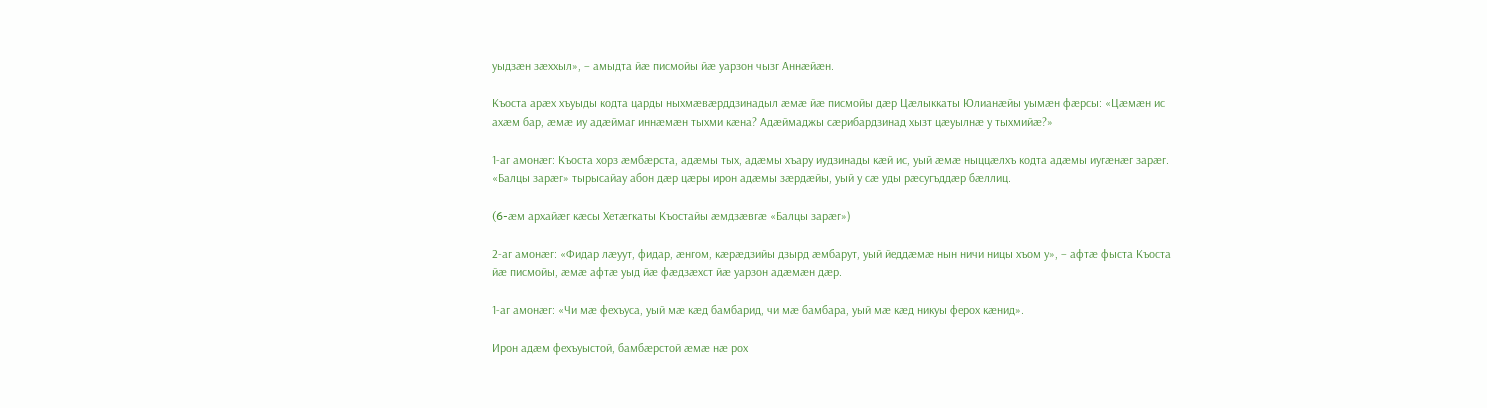уыдзæн зæххыл», – амыдта йæ писмойы йæ уарзон чызг Аннæйæн.

Къоста арæх хъуыды кодта царды ныхмæвæрддзинадыл æмæ йæ писмойы дæр Цæлыккаты Юлианæйы уымæн фæрсы: «Цæмæн ис ахæм бар, æмæ иу адæймаг иннæмæн тыхми кæна? Адæймаджы сæрибардзинад хызт цæуылнæ у тыхмийæ?»

1-аг амонæг: Къоста хорз æмбæрста, адæмы тых, адæмы хъару иудзинады кæй ис, уый æмæ ныццæлхъ кодта адæмы иугæнæг зарæг. «Балцы зарæг» тырысайау абон дæр цæры ирон адæмы зæрдæйы, уый у сæ уды рæсугъддæр бæллиц.

(6-æм архайæг кæсы Хетæгкаты Къостайы æмдзæвгæ «Балцы зарæг»)

2-аг амонæг: «Фидар лæуут, фидар, æнгом, кæрæдзийы дзырд æмбарут, уый йеддæмæ нын ничи ницы хъом у», – афтæ фыста Къоста йæ писмойы, æмæ афтæ уыд йæ фæдзæхст йæ уарзон адæмæн дæр.

1-аг амонæг: «Чи мæ фехъуса, уый мæ кæд бамбарид, чи мæ бамбара, уый мæ кæд никуы ферох кæнид».

Ирон адæм фехъуыстой, бамбæрстой æмæ нæ рох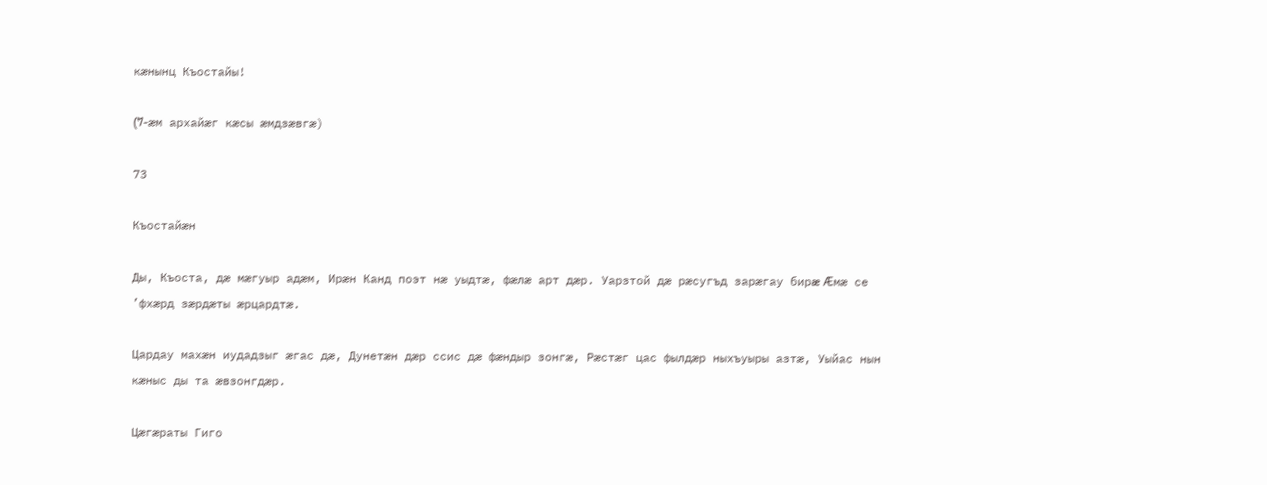кæнынц Къостайы!

(7-æм архайæг кæсы æмдзæвгæ)

73

Къостайæн

Ды, Къоста, дæ мæгуыр адæм, Ирæн Канд поэт нæ уыдтæ, фæлæ арт дæр. Уарзтой дæ рæсугъд зарæгау бирæ Æмæ се ’фхæрд зæрдæты æрцардтæ.

Цардау махæн иудадзыг æгас дæ, Дунетæн дæр ссис дæ фæндыр зонгæ, Рæстæг цас фылдæр ныхъуыры азтæ, Уыйас нын кæныс ды та æвзонгдæр.

Цæгæраты Гиго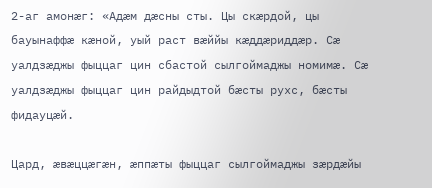2-аг амонæг: «Адæм дæсны сты. Цы скæрдой, цы бауынаффæ кæной, уый раст вæййы кæддæриддæр. Сæ уалдзæджы фыццаг цин сбастой сылгоймаджы номимæ. Сæ уалдзæджы фыццаг цин райдыдтой бæсты рухс, бæсты фидауцæй.

Цард, æвæццæгæн, æппæты фыццаг сылгоймаджы зæрдæйы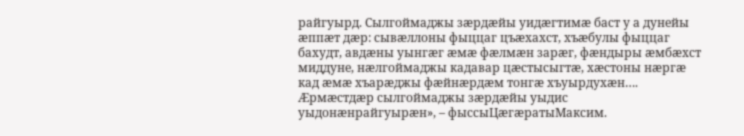райгуырд. Сылгоймаджы зæрдæйы уидæгтимæ баст у а дунейы æппæт дæр: сывæллоны фыццаг цъæхахст, хъæбулы фыццаг бахудт, авдæны уынгæг æмæ фæлмæн зарæг, фæндыры æмбæхст миддуне, нæлгоймаджы кадавар цæстысыгтæ, хæстоны нæргæ кад æмæ хъарæджы фæйнæрдæм тонгæ хъуырдухæн…. Æрмæстдæр сылгоймаджы зæрдæйы уыдис уыдонæнрайгуырæн», – фыссыЦæгæратыМаксим.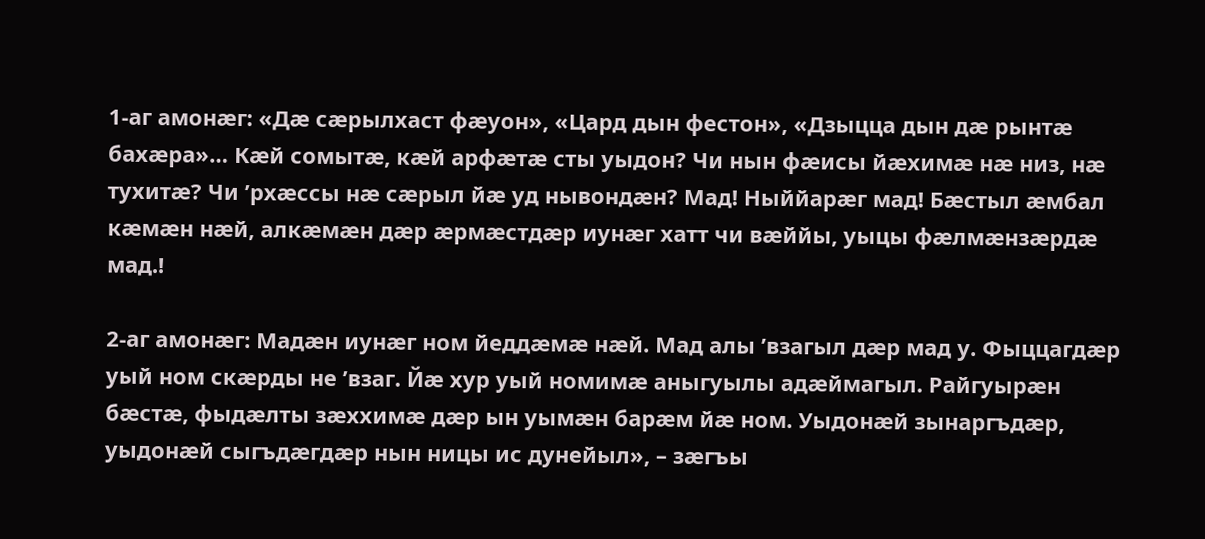1-аг амонæг: «Дæ сæрылхаст фæуон», «Цард дын фестон», «Дзыцца дын дæ рынтæ бахæра»… Кæй сомытæ, кæй арфæтæ сты уыдон? Чи нын фæисы йæхимæ нæ низ, нæ тухитæ? Чи ’рхæссы нæ сæрыл йæ уд нывондæн? Мад! Ныййарæг мад! Бæстыл æмбал кæмæн нæй, алкæмæн дæр æрмæстдæр иунæг хатт чи вæййы, уыцы фæлмæнзæрдæ мад.!

2-аг амонæг: Мадæн иунæг ном йеддæмæ нæй. Мад алы ’взагыл дæр мад у. Фыццагдæр уый ном скæрды не ’взаг. Йæ хур уый номимæ аныгуылы адæймагыл. Райгуырæн бæстæ, фыдæлты зæххимæ дæр ын уымæн барæм йæ ном. Уыдонæй зынаргъдæр, уыдонæй сыгъдæгдæр нын ницы ис дунейыл», – зæгъы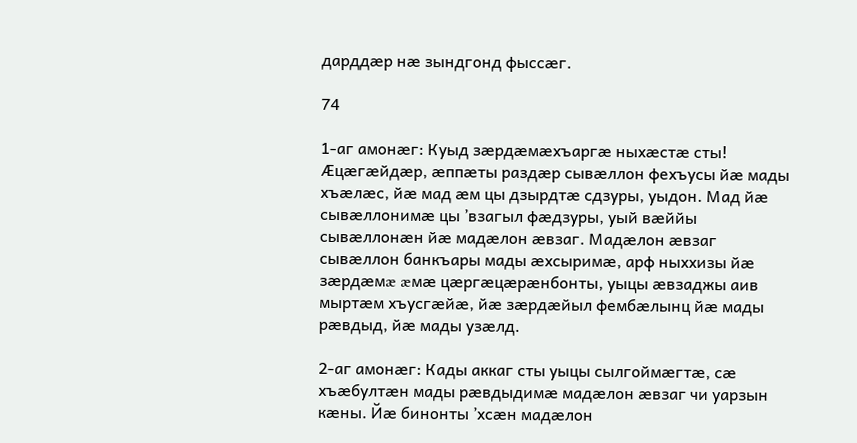дарддæр нæ зындгонд фыссæг.

74

1-аг амонæг: Куыд зæрдæмæхъаргæ ныхæстæ сты! Æцæгæйдæр, æппæты раздæр сывæллон фехъусы йæ мады хъæлæс, йæ мад æм цы дзырдтæ сдзуры, уыдон. Мад йæ сывæллонимæ цы ’взагыл фæдзуры, уый вæййы сывæллонæн йæ мадæлон æвзаг. Мадæлон æвзаг сывæллон банкъары мады æхсыримæ, арф ныххизы йæ зæрдæмæ æмæ цæргæцæрæнбонты, уыцы æвзаджы аив мыртæм хъусгæйæ, йæ зæрдæйыл фембæлынц йæ мады рæвдыд, йæ мады узæлд.

2-аг амонæг: Кады аккаг сты уыцы сылгоймæгтæ, сæ хъæбултæн мады рæвдыдимæ мадæлон æвзаг чи уарзын кæны. Йæ бинонты ’хсæн мадæлон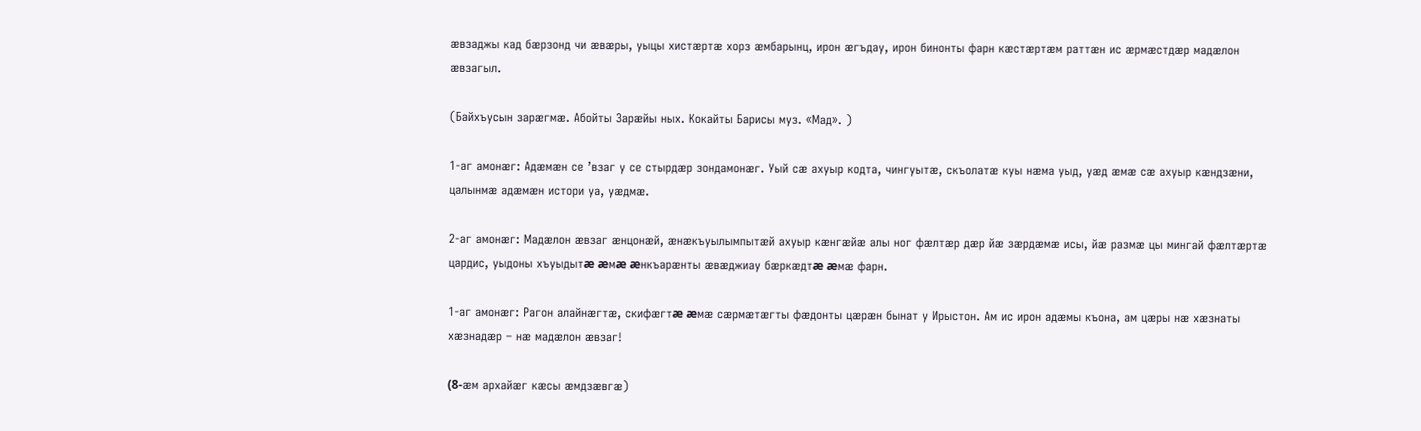æвзаджы кад бæрзонд чи æвæры, уыцы хистæртæ хорз æмбарынц, ирон æгъдау, ирон бинонты фарн кæстæртæм раттæн ис æрмæстдæр мадæлон æвзагыл.

(Байхъусын зарæгмæ. Абойты Зарæйы ных. Кокайты Барисы муз. «Мад». )

1-аг амонæг: Адæмæн се ’взаг у се стырдæр зондамонæг. Уый сæ ахуыр кодта, чингуытæ, скъолатæ куы нæма уыд, уæд æмæ сæ ахуыр кæндзæни, цалынмæ адæмæн истори уа, уæдмæ.

2-аг амонæг: Мадæлон æвзаг æнцонæй, æнæкъуылымпытæй ахуыр кæнгæйæ алы ног фæлтæр дæр йæ зæрдæмæ исы, йæ размæ цы мингай фæлтæртæ цардис, уыдоны хъуыдытæ æмæ æнкъарæнты æвæджиау бæркæдтæ æмæ фарн.

1-аг амонæг: Рагон алайнæгтæ, скифæгтæ æмæ сæрмæтæгты фæдонты цæрæн бынат у Ирыстон. Ам ис ирон адæмы къона, ам цæры нæ хæзнаты хæзнадæр – нæ мадæлон æвзаг!

(8-æм архайæг кæсы æмдзæвгæ)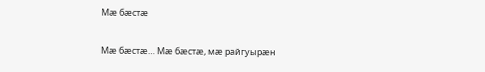Мæ бæстæ

Мæ бæстæ… Мæ бæстæ, мæ райгуырæн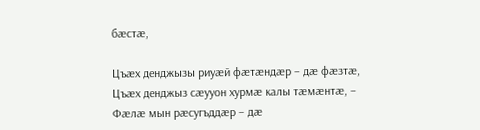бæстæ,

Цъæх денджызы риуæй фæтæндæр – дæ фæзтæ, Цъæх денджыз сæууон хурмæ калы тæмæнтæ, – Фæлæ мын рæсугъддæр – дæ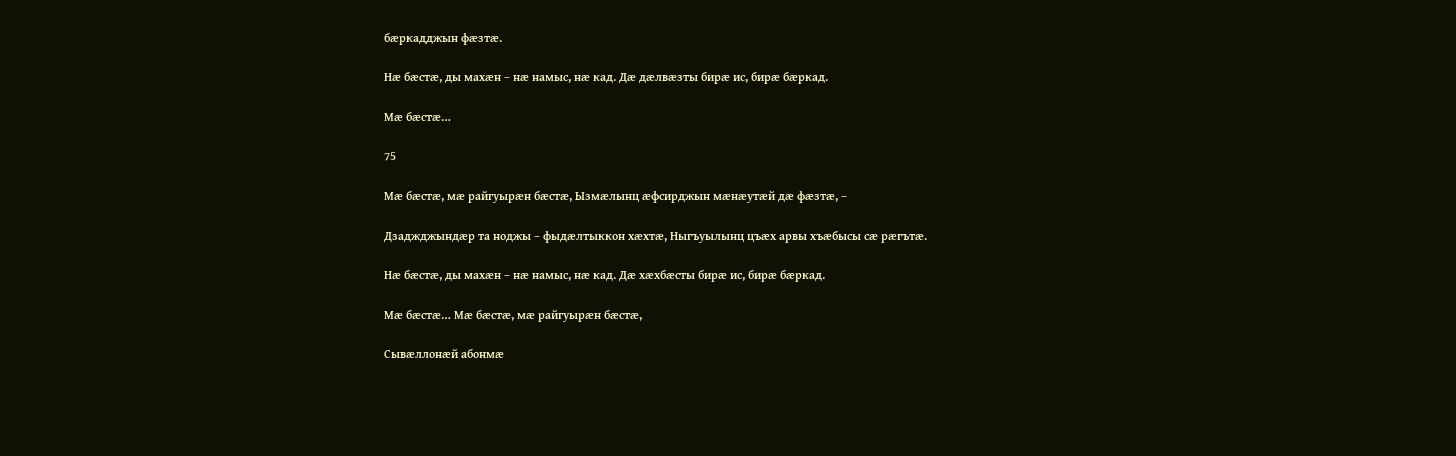бæркадджын фæзтæ.

Нæ бæстæ, ды махæн – нæ намыс, нæ кад. Дæ дæлвæзты бирæ ис, бирæ бæркад.

Мæ бæстæ…

75

Мæ бæстæ, мæ райгуырæн бæстæ, Ызмæлынц æфсирджын мæнæутæй дæ фæзтæ, –

Дзаджджындæр та ноджы – фыдæлтыккон хæхтæ, Ныгъуылынц цъæх арвы хъæбысы сæ рæгътæ.

Нæ бæстæ, ды махæн – нæ намыс, нæ кад. Дæ хæхбæсты бирæ ис, бирæ бæркад.

Мæ бæстæ… Мæ бæстæ, мæ райгуырæн бæстæ,

Сывæллонæй абонмæ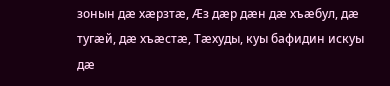зонын дæ хæрзтæ, Æз дæр дæн дæ хъæбул, дæ тугæй, дæ хъæстæ, Тæхуды, куы бафидин искуы дæ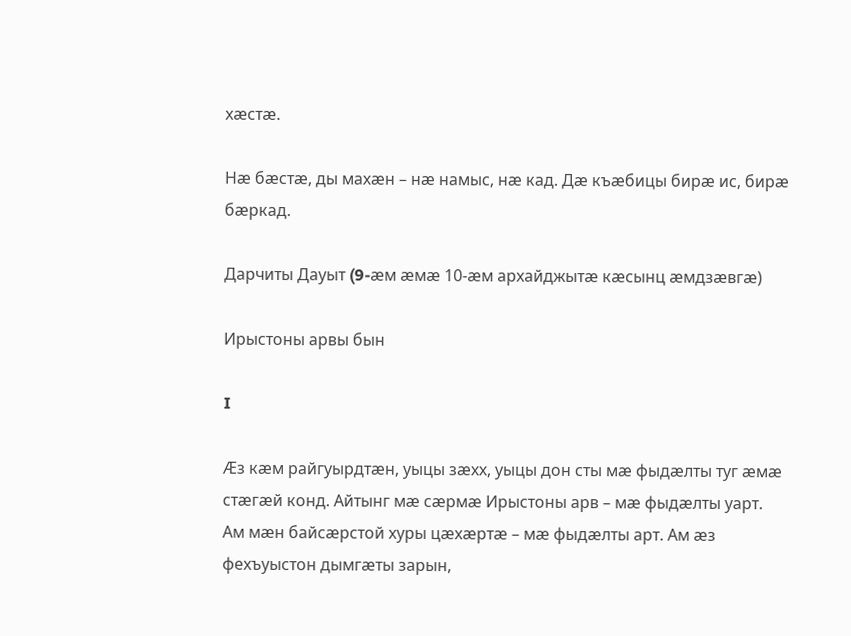хæстæ.

Нæ бæстæ, ды махæн – нæ намыс, нæ кад. Дæ къæбицы бирæ ис, бирæ бæркад.

Дарчиты Дауыт (9-æм æмæ 10-æм архайджытæ кæсынц æмдзæвгæ)

Ирыстоны арвы бын

I

Æз кæм райгуырдтæн, уыцы зæхх, уыцы дон сты мæ фыдæлты туг æмæ стæгæй конд. Айтынг мæ сæрмæ Ирыстоны арв – мæ фыдæлты уарт. Ам мæн байсæрстой хуры цæхæртæ – мæ фыдæлты арт. Ам æз фехъуыстон дымгæты зарын,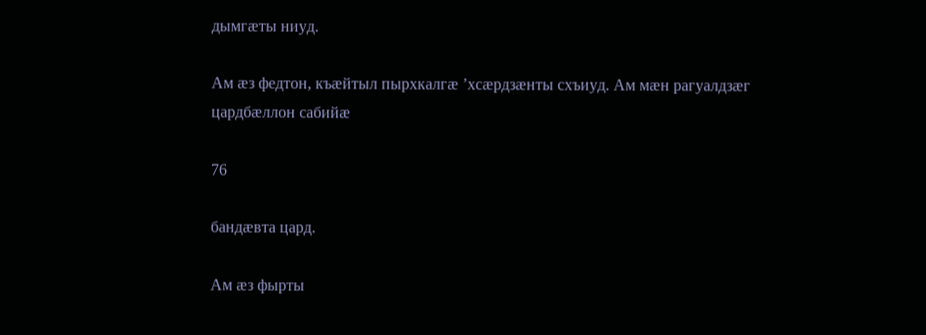дымгæты ниуд.

Ам æз федтон, къæйтыл пырхкалгæ ’хсæрдзæнты схъиуд. Ам мæн рагуалдзæг цардбæллон сабийæ

76

бандæвта цард.

Ам æз фырты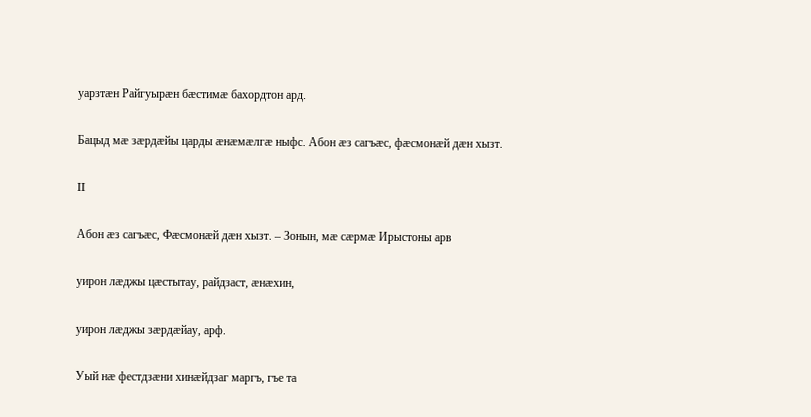уарзтæн Райгуырæн бæстимæ бахордтон ард.

Бацыд мæ зæрдæйы царды æнæмæлгæ ныфс. Абон æз сагъæс, фæсмонæй дæн хызт.

II

Абон æз сагъæс, Фæсмонæй дæн хызт. – Зонын, мæ сæрмæ Ирыстоны арв

уирон лæджы цæстытау, райдзаст, æнæхин,

уирон лæджы зæрдæйау, арф.

Уый нæ фестдзæни хинæйдзаг маргъ, гъе та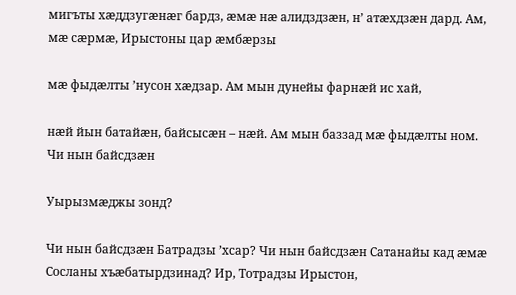мигъты хæддзугæнæг бардз, æмæ нæ алидздзæн, н’ атæхдзæн дард. Ам, мæ сæрмæ, Ирыстоны цар æмбæрзы

мæ фыдæлты ’нусон хæдзар. Ам мын дунейы фарнæй ис хай,

нæй йын батайæн, байсысæн – нæй. Ам мын баззад мæ фыдæлты ном. Чи нын байсдзæн

Уырызмæджы зонд?

Чи нын байсдзæн Батрадзы ’хсар? Чи нын байсдзæн Сатанайы кад æмæ Сосланы хъæбатырдзинад? Ир, Тотрадзы Ирыстон,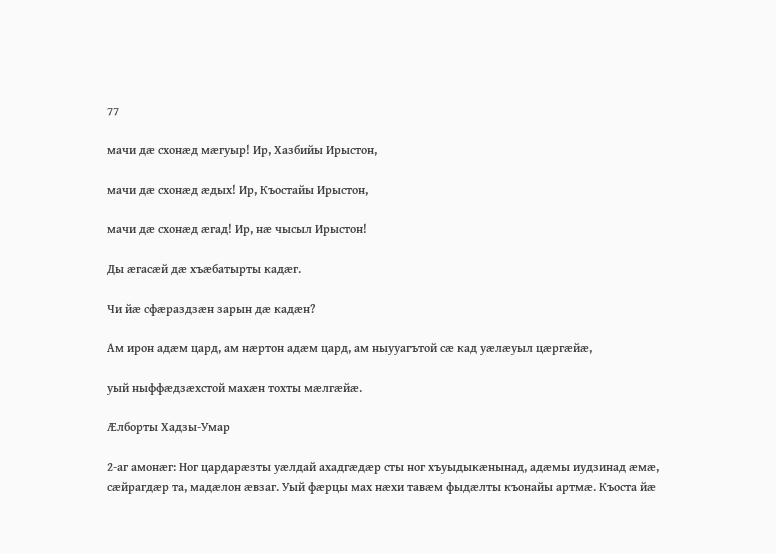77

мачи дæ схонæд мæгуыр! Ир, Хазбийы Ирыстон,

мачи дæ схонæд æдых! Ир, Къостайы Ирыстон,

мачи дæ схонæд æгад! Ир, нæ чысыл Ирыстон!

Ды æгасæй дæ хъæбатырты кадæг.

Чи йæ сфæраздзæн зарын дæ кадæн?

Ам ирон адæм цард, ам нæртон адæм цард, ам ныууагътой сæ кад уæлæуыл цæргæйæ,

уый ныффæдзæхстой махæн тохты мæлгæйæ.

Æлборты Хадзы-Умар

2-аг амонæг: Ног цардарæзты уæлдай ахадгæдæр сты ног хъуыдыкæнынад, адæмы иудзинад æмæ, сæйрагдæр та, мадæлон æвзаг. Уый фæрцы мах нæхи тавæм фыдæлты къонайы артмæ. Къоста йæ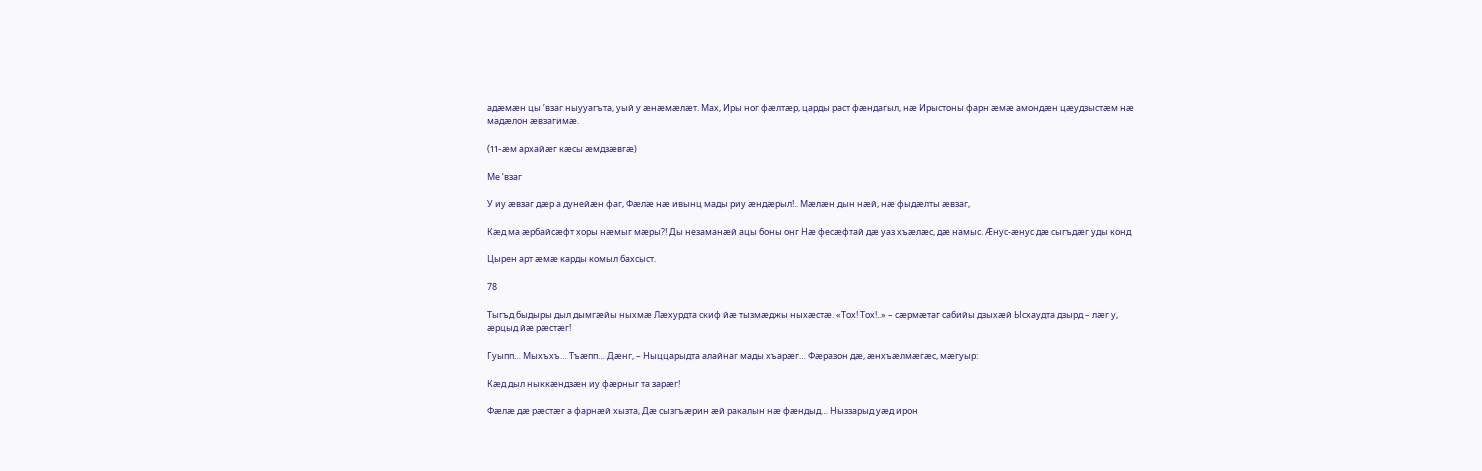адæмæн цы ’взаг ныууагъта, уый у æнæмæлæт. Мах, Иры ног фæлтæр, царды раст фæндагыл, нæ Ирыстоны фарн æмæ амондæн цæудзыстæм нæ мадæлон æвзагимæ.

(11-æм архайæг кæсы æмдзæвгæ)

Ме ’взаг

У иу æвзаг дæр а дунейæн фаг, Фæлæ нæ ивынц мады риу æндæрыл!.. Мæлæн дын нæй, нæ фыдæлты æвзаг,

Кæд ма æрбайсæфт хоры нæмыг мæры?! Ды незаманæй ацы боны онг Нæ фесæфтай дæ уаз хъæлæс, дæ намыс. Æнус-æнус дæ сыгъдæг уды конд

Цырен арт æмæ карды комыл бахсыст.

78

Тыгъд быдыры дыл дымгæйы ныхмæ Лæхурдта скиф йæ тызмæджы ныхæстæ. «Тох! Тох!..» – сæрмæтаг сабийы дзыхæй Ысхаудта дзырд – лæг у, æрцыд йæ рæстæг!

Гуыпп… Мыхъхъ… Тъæпп… Дæнг, – Ныццарыдта алайнаг мады хъарæг… Фæразон дæ, æнхъæлмæгæс, мæгуыр:

Кæд дыл ныккæндзæн иу фæрныг та зарæг!

Фæлæ дæ рæстæг а фарнæй хызта, Дæ сызгъæрин æй ракалын нæ фæндыд… Ныззарыд уæд ирон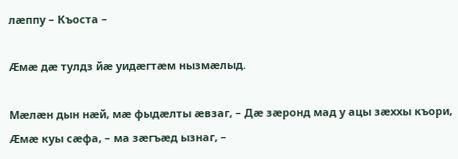лæппу – Къоста –

Æмæ дæ тулдз йæ уидæгтæм нызмæлыд.

Мæлæн дын нæй, мæ фыдæлты æвзаг, – Дæ зæронд мад у ацы зæххы къори, Æмæ куы сæфа, – ма зæгъæд ызнаг, –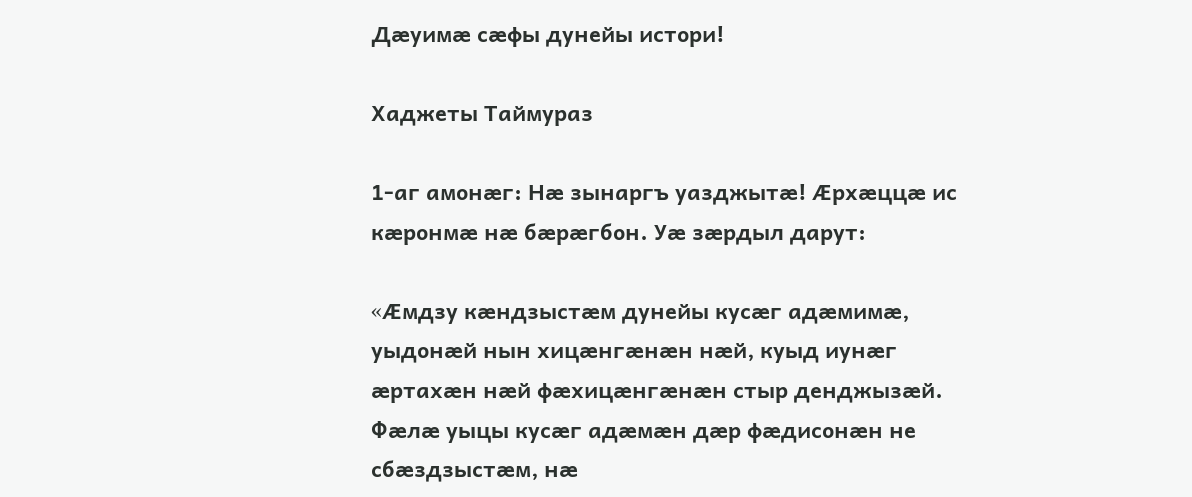Дæуимæ сæфы дунейы истори!

Хаджеты Таймураз

1-аг амонæг: Нæ зынаргъ уазджытæ! Æрхæццæ ис кæронмæ нæ бæрæгбон. Уæ зæрдыл дарут:

«Æмдзу кæндзыстæм дунейы кусæг адæмимæ, уыдонæй нын хицæнгæнæн нæй, куыд иунæг æртахæн нæй фæхицæнгæнæн стыр денджызæй. Фæлæ уыцы кусæг адæмæн дæр фæдисонæн не сбæздзыстæм, нæ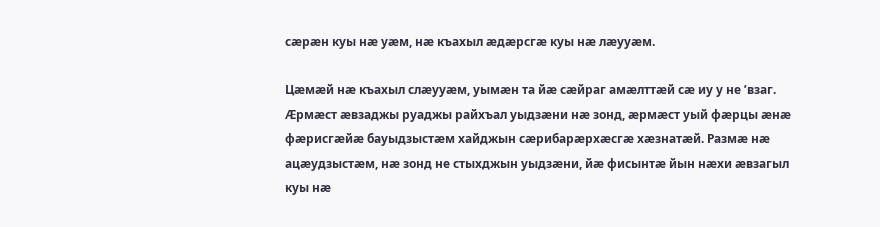сæрæн куы нæ уæм, нæ къахыл æдæрсгæ куы нæ лæууæм.

Цæмæй нæ къахыл слæууæм, уымæн та йæ сæйраг амæлттæй сæ иу у не ’взаг. Æрмæст æвзаджы руаджы райхъал уыдзæни нæ зонд, æрмæст уый фæрцы æнæ фæрисгæйæ бауыдзыстæм хайджын сæрибарæрхæсгæ хæзнатæй. Размæ нæ ацæудзыстæм, нæ зонд не стыхджын уыдзæни, йæ фисынтæ йын нæхи æвзагыл куы нæ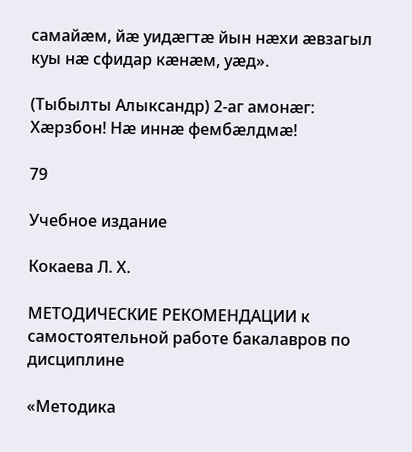самайæм, йæ уидæгтæ йын нæхи æвзагыл куы нæ сфидар кæнæм, уæд».

(Тыбылты Алыксандр) 2-аг амонæг: Хæрзбон! Нæ иннæ фембæлдмæ!

79

Учебное издание

Кокаева Л. Х.

МЕТОДИЧЕСКИЕ РЕКОМЕНДАЦИИ к самостоятельной работе бакалавров по дисциплине

«Методика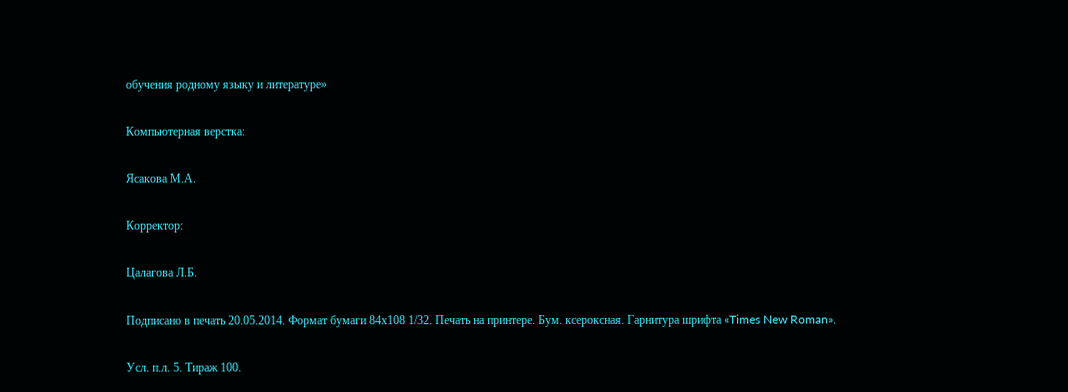обучения родному языку и литературе»

Компьютерная верстка:

Ясакова М.А.

Корректор:

Цалагова Л.Б.

Подписано в печать 20.05.2014. Формат бумаги 84х108 1/32. Печать на принтере. Бум. ксероксная. Гарнитура шрифта «Times New Roman».

Усл. п.л. 5. Тираж 100.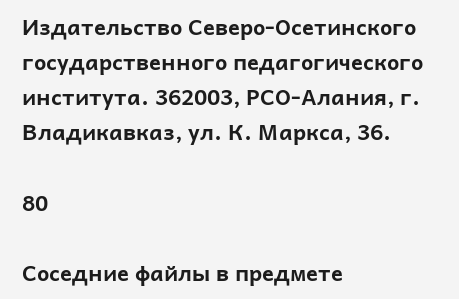Издательство Северо-Осетинского государственного педагогического института. 362003, РСО-Алания, г. Владикавказ, ул. К. Маркса, 36.

80

Соседние файлы в предмете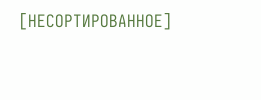[НЕСОРТИРОВАННОЕ]